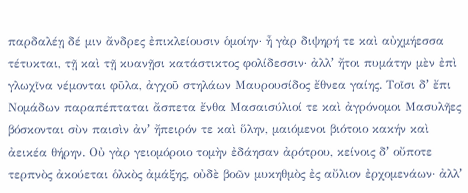παρδαλέῃ δέ μιν ἄνδρες ἐπικλείουσιν ὁμοίην· ἦ γὰρ διψηρή τε καὶ αὐχμήεσσα τέτυκται, τῇ καὶ τῇ κυανῇσι κατάστικτος φολίδεσσιν· ἀλλʼ ἤτοι πυμάτην μὲν ἐπὶ γλωχῖνα νέμονται φῦλα, ἀγχοῦ στηλάων Μαυρουσίδος ἔθνεα γαίης. Τοῖσι δʼ ἔπι Νομάδων παραπέπταται ἄσπετα ἔνθα Μασαισύλιοί τε καὶ ἀγρόνομοι Μασυλῆες βόσκονται σὺν παισὶν ἀνʼ ἤπειρόν τε καὶ ὕλην, μαιόμενοι βιότοιο κακήν καὶ ἀεικέα θήρην. Οὐ γὰρ γειομόροιο τομὴν ἐδάησαν ἀρότρου, κείνοις δʼ οὔποτε τερπνὸς ἀκούεται ὁλκὸς ἀμάξης, οὐδὲ βοῶν μυκηθμὸς ἐς αὔλιον ἐρχομενάων· ἀλλʼ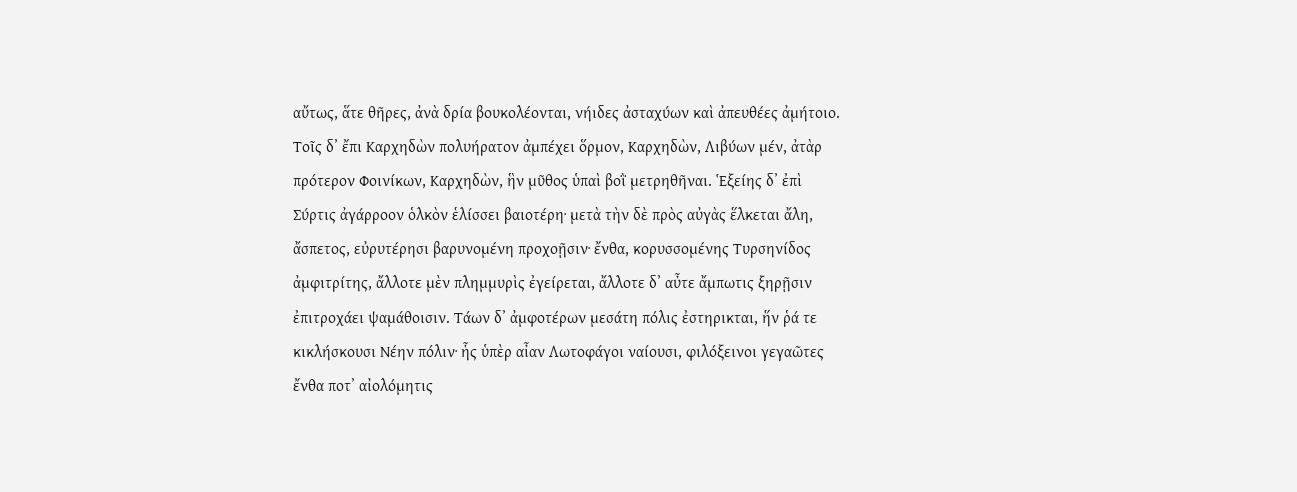αὔτως, ἅτε θῆρες, ἀνὰ δρία βουκολέονται, νήιδες ἀσταχύων καὶ ἀπευθέες ἀμήτοιο. Τοῖς δʼ ἔπι Καρχηδὼν πολυήρατον ἀμπέχει ὅρμον, Καρχηδὼν, Λιβύων μέν, ἀτὰρ πρότερον Φοινίκων, Καρχηδὼν, ἣν μῦθος ὑπαὶ βοῒ μετρηθῆναι. Ἑξείης δʼ ἐπὶ Σύρτις ἀγάρροον ὁλκὸν ἑλίσσει βαιοτέρη· μετὰ τὴν δὲ πρὸς αὐγὰς ἕλκεται ἄλη, ἄσπετος, εὐρυτέρησι βαρυνομένη προχοῇσιν· ἔνθα, κορυσσομένης Τυρσηνίδος ἀμφιτρίτης, ἄλλοτε μὲν πλημμυρὶς ἐγείρεται, ἄλλοτε δʼ αὖτε ἄμπωτις ξηρῇσιν ἐπιτροχάει ψαμάθοισιν. Τάων δʼ ἀμφοτέρων μεσάτη πόλις ἐστηρικται, ἥν ῥά τε κικλήσκουσι Νέην πόλιν· ἧς ὑπὲρ αἶαν Λωτοφάγοι ναίουσι, φιλόξεινοι γεγαῶτες ἔνθα ποτʼ αἰολόμητις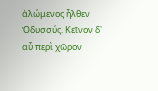ἀλώμενος ἦλθεν Ὀδυσσύς. Κεῖνον δ᾿ αὖ περὶ χῶρον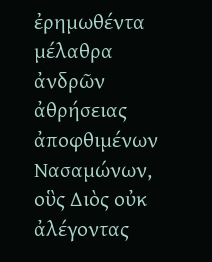ἐρημωθέντα μέλαθρα ἀνδρῶν ἀθρήσειας ἀποφθιμένων Νασαμώνων, οὓς Διὸς οὐκ ἀλέγοντας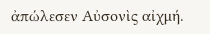ἀπώλεσεν Αὐσονὶς αἰχμή.